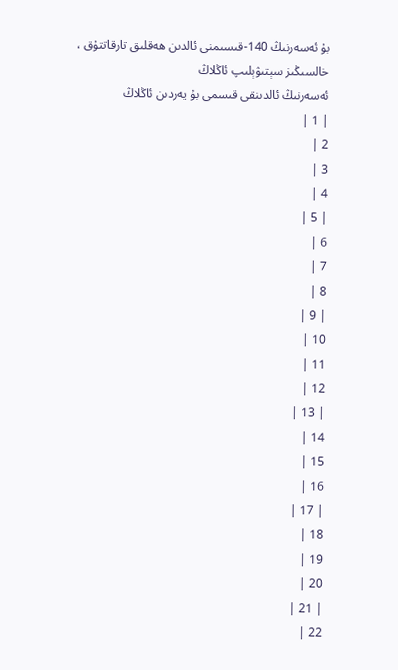بۇ ئەسەرنىڭ 140-قىسىمنى ئالدىن ھەقلىق تارقاتتۇق ، خالسىڭىز سېتىۋېلىپ ئاڭلاڭ
ئەسەرنىڭ ئالدىنقى قىسمى بۇ يەردىن ئاڭلاڭ
| 1 |
2 |
3 |
4 |
| 5 |
6 |
7 |
8 |
| 9 |
10 |
11 |
12 |
| 13 |
14 |
15 |
16 |
| 17 |
18 |
19 |
20 |
| 21 |
22 |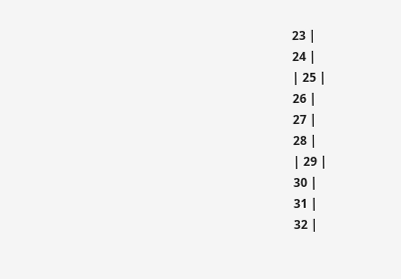23 |
24 |
| 25 |
26 |
27 |
28 |
| 29 |
30 |
31 |
32 |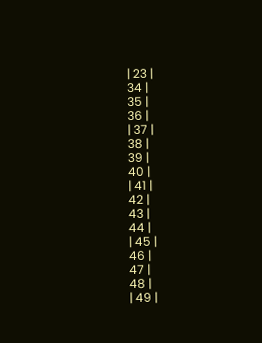| 23 |
34 |
35 |
36 |
| 37 |
38 |
39 |
40 |
| 41 |
42 |
43 |
44 |
| 45 |
46 |
47 |
48 |
| 49 |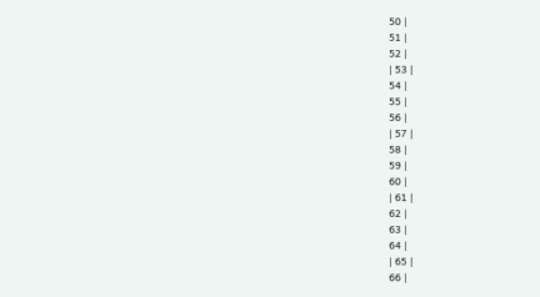50 |
51 |
52 |
| 53 |
54 |
55 |
56 |
| 57 |
58 |
59 |
60 |
| 61 |
62 |
63 |
64 |
| 65 |
66 |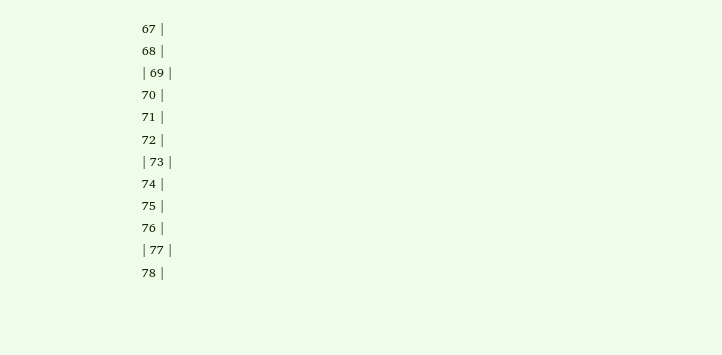67 |
68 |
| 69 |
70 |
71 |
72 |
| 73 |
74 |
75 |
76 |
| 77 |
78 |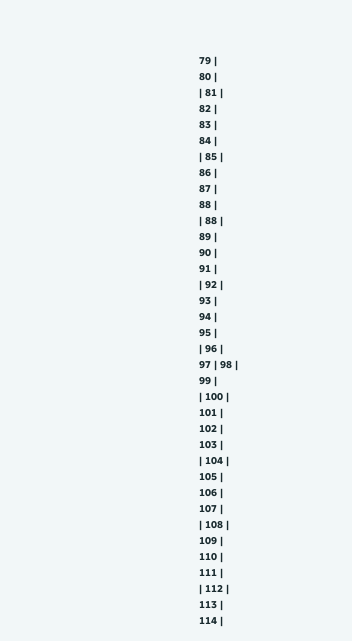79 |
80 |
| 81 |
82 |
83 |
84 |
| 85 |
86 |
87 |
88 |
| 88 |
89 |
90 |
91 |
| 92 |
93 |
94 |
95 |
| 96 |
97 | 98 |
99 |
| 100 |
101 |
102 |
103 |
| 104 |
105 |
106 |
107 |
| 108 |
109 |
110 |
111 |
| 112 |
113 |
114 |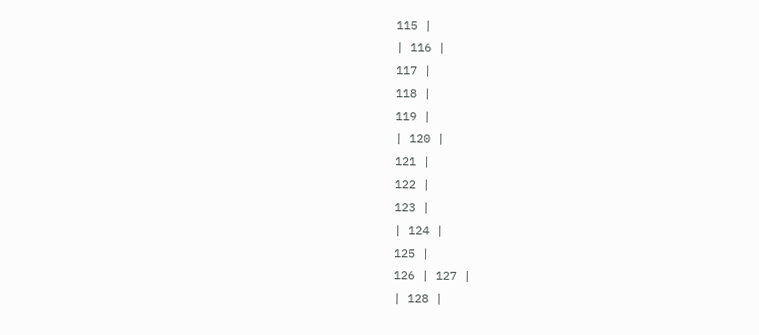115 |
| 116 |
117 |
118 |
119 |
| 120 |
121 |
122 |
123 |
| 124 |
125 |
126 | 127 |
| 128 |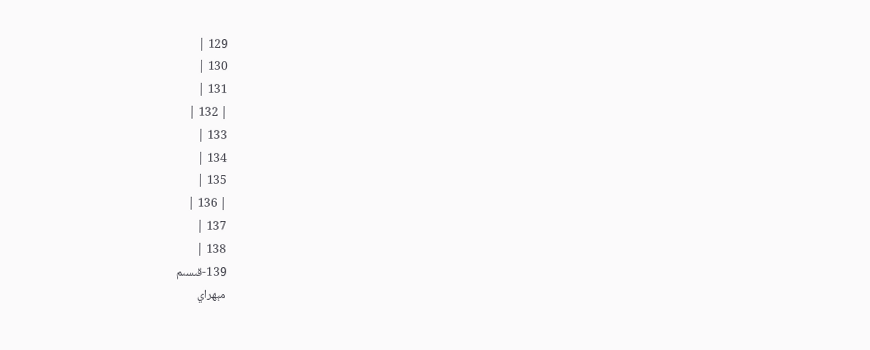129 |
130 |
131 |
| 132 |
133 |
134 |
135 |
| 136 |
137 |
138 |
139-قىسىم
مېھراي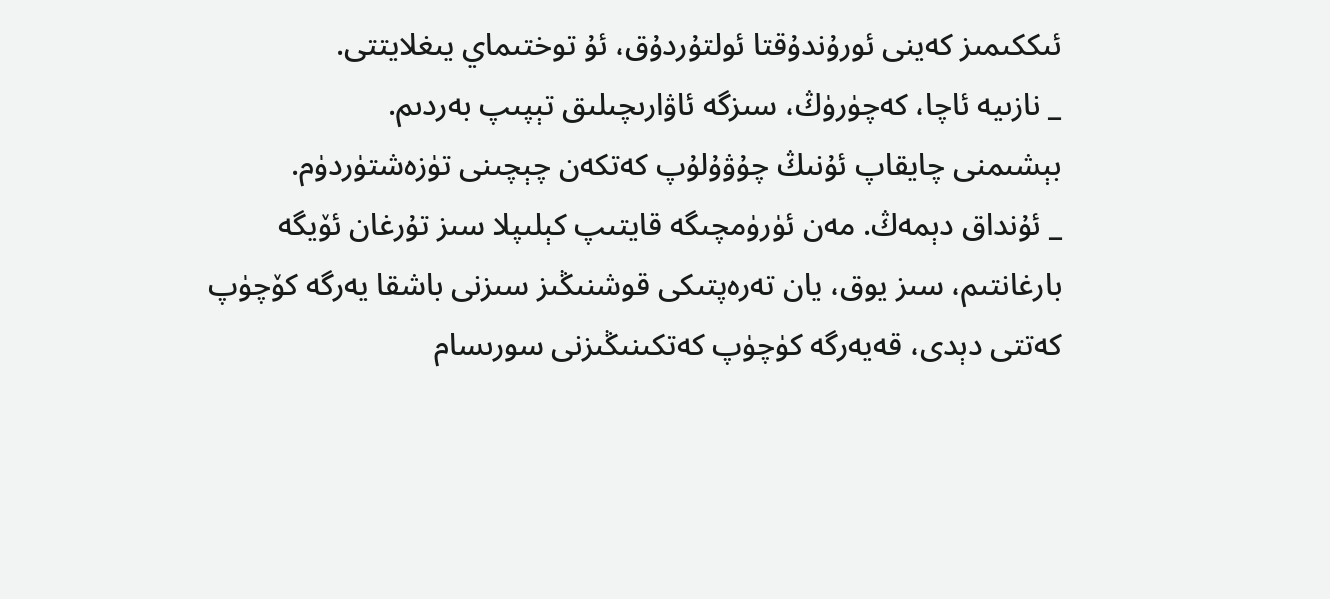ئىككىمىز كەينى ئورۇندۇقتا ئولتۇردۇق، ئۇ توختىماي يىغلايتتى.
_ نازىيە ئاچا، كەچۈرۈڭ، سىزگە ئاۋارىچىلىق تېپىپ بەردىم.
بېشىمنى چايقاپ ئۇنىڭ چۇۋۇلۇپ كەتكەن چېچىنى تۈزەشتۈردۈم.
_ ئۇنداق دېمەڭ. مەن ئۈرۈمچىگە قايتىپ كېلىپلا سىز تۇرغان ئۆيگە بارغانتىم، سىز يوق، يان تەرەپتىكى قوشنىڭىز سىزنى باشقا يەرگە كۆچۈپ كەتتى دېدى، قەيەرگە كۈچۈپ كەتكىنىڭىزنى سورىسام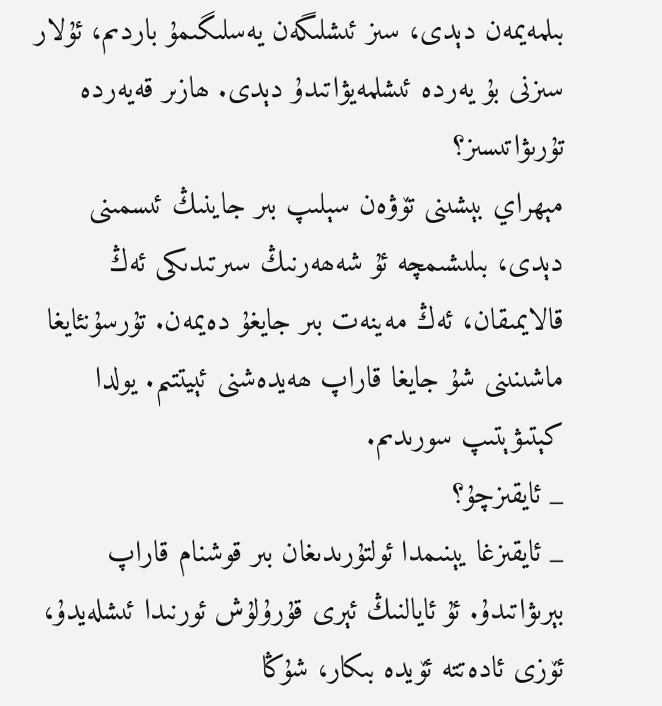بىلمەيمەن دېدى، سىز ئىشلىگەن يەسلىگىمۇ باردىم، ئۇلار سىزنى بۇ يەردە ئىشلمەيۋاتىدۇ دېدى. ھازىر قەيەردە تۇرىۋاتىسىز؟
مېھراي بېشىنى تۆۋەن سېلىپ بىر جاينىڭ ئىسمىنى دېدى، بىلىشىمچە ئۇ شەھەرنىڭ سىرتىدىكى ئەڭ قالايمىقان، ئەڭ مەينەت بىر جايغۇ دەيمەن. تۇرسۇنئايغا ماشىنىنى شۇ جايغا قاراپ ھەيدەشنى ئېيتتىم. يولدا كېتىۋېتىپ سورىدىم.
_ ئايقىزچۇ؟
_ ئايقىزغا يېنىمدا ئولتۇرىدىغان بىر قوشنام قاراپ بېرىۋاتىدۇ. ئۇ ئايالنىڭ ئېرى قۇرۇلۇش ئورنىدا ئىشلەيدۇ، ئۆزى ئادەتتە ئۆيدە بىكار، شۇڭا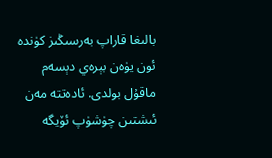بالىغا قاراپ بەرسىڭىز كۈندە ئون يۈەن بېرەي دېسەم ماقۇل بولدى. ئادەتتە مەن ئىشتىن چۈشۈپ ئۆيگە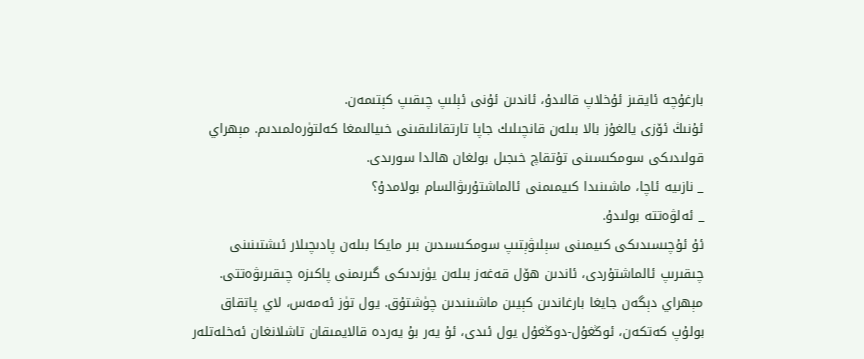بارغۇچە ئايقىز ئۇخلاپ قالىدۇ، ئاندىن ئۇنى ئېلىپ چىقىپ كېتىمەن.
ئۇنىڭ ئۆزى يالغۇز بالا بىلەن قانچىلىك جاپا تارتقانلىقىنى خىيالىمغا كەلتۈرەلمىدىم. مېھراي قولىدىكى سومكىسىنى تۇتقاچ خىجىل بولغان ھالدا سورىدى.
_ نازىيە ئاچا، ماشىنىدا كىيمىمنى ئالماشتۇرىۋالسام بولامدۇ؟
_ ئەلۋەتتە بولىدۇ.
ئۇ ئۇچىسىدىكى كىيمىنى سېلىۋېتىپ سومكىسىدىن بىر مايكا بىلەن پادىچىلار ئىشتىنىنى چىقىرىپ ئالماشتۇردى، ئاندىن ھۆل قەغەز بىلەن يۈزىدىكى گىرىمنى پاكىزە چىقىرىۋەتتى. مېھراي دېگەن جايغا بارغاندىن كېيىن ماشىنىدىن چۈشتۇق. يول تۈز ئەمەس، لاي پاتقاق بولۇپ كەتكەن، ئوڭغۇل-دوڭغۇل يول ئىدى، ئۇ يەر بۇ يەردە قالايمىقان تاشلانغان ئەخلەتلەر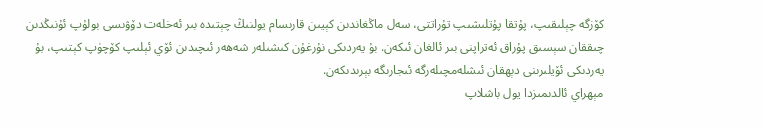كۆزگە چېلىقىپ، پۇتقا پۇتلىشىپ تۇراتتى، سەل ماڭغاندىن كېيىن قارىسام يولنىڭ چېتىدە بىر ئەخلەت دۆۋىسى بولۇپ ئۇنىڭدىن چىققان سېسىق پۇراق ئەتراپنى بىر ئالغان ئىكەن. بۇ يەردىكى نۇرغۇن كىشىلەر شەھەر ئىچىدىن ئۆي ئېلىپ كۆچۈپ كېتىپ، بۇ يەردىكى ئۆيلىرىنى دېھقان ئىشلەمچىلەرگە ئىجارىگە بېرىدىكەن.
مېھراي ئالدىمىزدا يول باشلاپ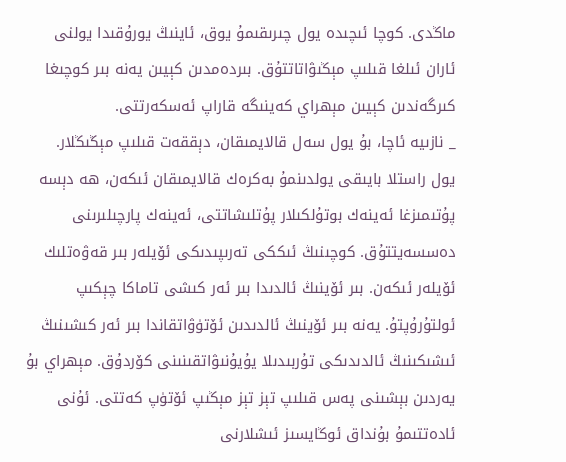ماڭدى. كوچا ئىچىدە يول چىرىقىمۇ يوق، ئاينىڭ يورۇقىدا يولنى ئاران ئىلغا قىلىپ مېڭىۋاتاتتۇق. بىردەمدىن كېيىن يەنە بىر كوچىغا كىرگەندىن كېيىن مېھراي كەينىگە قاراپ ئەسكەرتتى.
_ نازىيە ئاچا، بۇ يول سەل قالايمىقان، دېققەت قىلىپ مېڭىڭلار.
يول راستلا بايىقى يولدىنمۇ بەكرەك قالايمىقان ئىكەن، ھە دېسە پۇتىمىزغا ئەينەك بوتۇلكىلار پۇتلىشاتتى، ئەينەك پارچىلىرىنى دەسسەيتتۇق. كوچىنىڭ ئىككى تەرىپىدىكى ئۆيلەر بىر قەۋەتلىك ئۆيلەر ئىكەن. بىر ئۆينىڭ ئالدىدا بىر ئەر كىشى تاماكا چېكىپ ئولتۇرۇپتۇ. يەنە بىر ئۆينىڭ ئالدىدىن ئۆتۈۋاتقاندا بىر ئەر كىشىنىڭ ئىشىكىنىڭ ئالدىدىكى تۇربىدىلا يۇيۇنىۋاتقىنىنى كۆردۇق. مېھراي بۇ يەردىن بېشىنى پەس قىلىپ تېز تېز مېڭىپ ئۆتۈپ كەتتى. ئۇنى ئادەتتىمۇ بۇنداق ئوڭايسىز ئىشلارنى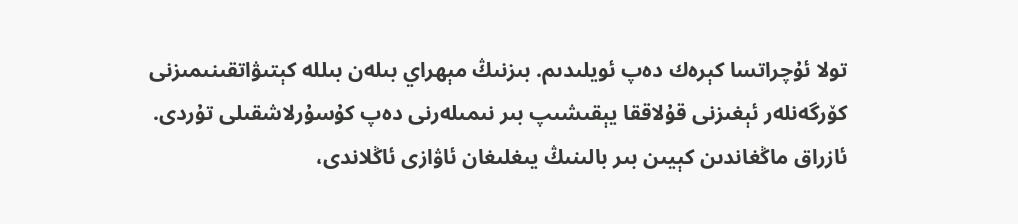تولا ئۇچراتسا كېرەك دەپ ئويلىدىم. بىزنىڭ مېھراي بىلەن بىللە كېتىۋاتقىنىمىزنى كۆرگەنلەر ئېغىزنى قۇلاققا يېقىشىپ بىر نىمىلەرنى دەپ كۇسۇرلاشقىلى تۇردى. ئازراق ماڭغاندىن كېيىن بىر بالىنىڭ يىغلىغان ئاۋازى ئاڭلاندى،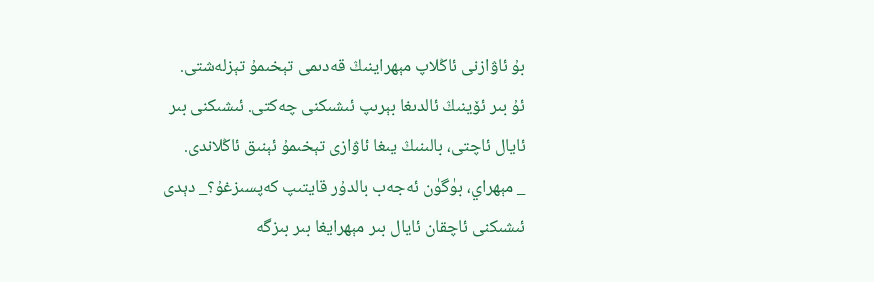بۇ ئاۋازنى ئاڭلاپ مېھراينىڭ قەدىمى تېخىمۇ تېزلەشتى.
ئۇ بىر ئۆينىڭ ئالدىغا بېرىپ ئىشىكنى چەكتى. ئىشىكنى بىر ئايال ئاچتى، بالىنىڭ يىغا ئاۋازى تېخىمۇ ئېنىق ئاڭلاندى.
_ مېھراي، بۈگۈن ئەجەب بالدۇر قايتىپ كەپسىزغۇ؟_ دېدى ئىشىكنى ئاچقان ئايال بىر مېھرايغا بىر بىزگە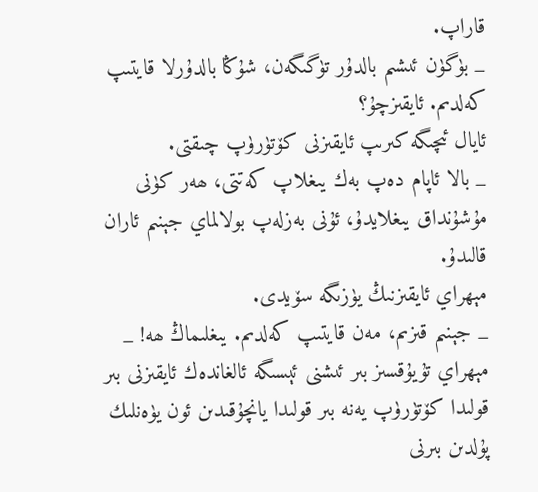قاراپ.
_ بۈگۈن ئىشىم بالدۇر تۈگىگەن، شۇڭا بالدۇرلا قايتىپ كەلدىم. ئايقىزچۇ؟
ئايال ئىچىگە كىرىپ ئايقىزنى كۆتۈرۈپ چىقتى.
_ بالا ئاپام دەپ بەك يىغلاپ كەتتى، ھەر كۈنى مۇشۇنداق يىغلايدۇ، ئۇنى بەزلەپ بولالماي جېنىم ئاران قالىدۇ.
مېھراي ئايقىزنىڭ يۈزىگە سۆيدى.
_ جېنىم قىزىم، مەن قايتىپ كەلدىم. يىغلىماڭ ھە! _ مېھراي تۇيۇقسىز بىر ئىشنى ئېسىگە ئالغاندەك ئايقىزنى بىر قولىدا كۆتۈرۈپ يەنە بىر قولىدا يانچۇقىدىن ئون يۈەنلىك پۇلدىن بىرنى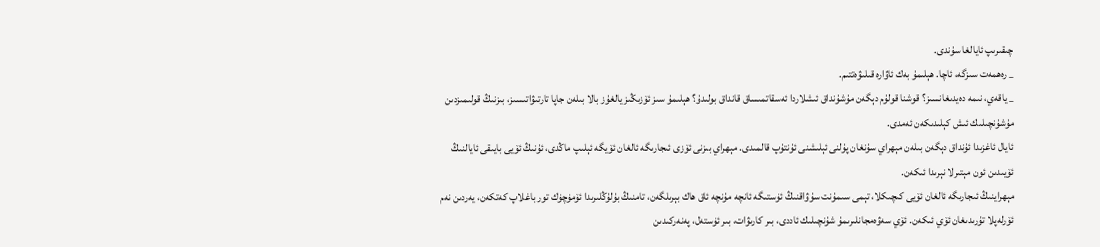چىقىرىپ ئايالغا سۇندى.
_ رەھمەت سىزگە، ئاچا. ھېلىمۇ بەك ئاۋارە قىلىۋەتتىم.
_ ياقەي، نىمە دەيدىغانسىز؟ قوشنا قولۇم دېگەن مۇشۇنداق ئىشلاردا ئەسقاتمىساق قانداق بولىدۇ؟ ھېلىمۇ سىز ئۆزىڭىز يالغۇز بالا بىلەن جاپا تارتىۋاتىسىز، بىزنىڭ قولىمىزدىن مۇشۇنچىلىك ئىش كېلىدىكەن ئەمدى.
ئايال ئاغزىدا ئۇنداق دېگەن بىلەن مېھراي سۇنغان پۇلنى ئېلىشنى ئۇنتۇپ قالمىدى. مېھراي بىزنى ئۆزى ئىجارىگە ئالغان ئۆيگە ئېلىپ ماڭدى، ئۇنىڭ ئۆيى بايىقى ئايالنىڭ ئۆيىدىن ئون مېتىرلا نېرىدا ئىكەن.
مېھراينىڭ ئىجارىگە ئالغان ئۆيى كىچىكلا، تېمى سىمۇنت سۇۋاقنىڭ ئۈستىگە ئانچە مۇنچە ئاق ھاك بېرىلگەن، تامنىڭ بۇلۇڭلىرىدا ئۆمۈچۈك تور باغلاپ كەتكەن، يەردىن نەم ئۆرلەپلا تۇرىدىغان ئۆي ئىكەن. ئۆي سەۋەمجانلىرىمۇ شۇنچىلىك ئاددى، بىر كارىۋات، بىر ئۈستەل، پەنەركىدىن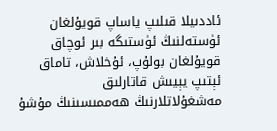ئاددىيلا قىلىپ ياساپ قويۇلغان ئۈستەلنىڭ ئۈستىگە بىر ئوچاق قويۇلغان بولۇپ، ئۇخلاش، تاماق ئېتىپ يېيىش قاتارلىق مەشغۇلاتلارنىڭ ھەممىسىنىڭ مۇشۇ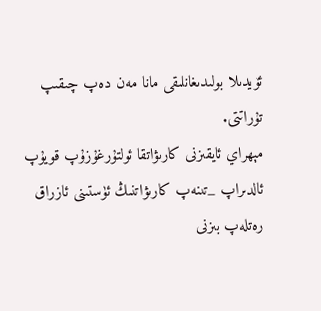ئۆيدىلا بولىدىغانلىقى مانا مەن دەپ چىقىپ تۇراتتى.
مېھراي ئايقىزنى كارىۋاتقا ئولتۇرغۇزۇپ قويۇپ ئالدىراپ _تىنەپ كارىۋاتنىڭ ئۈستىنى ئازراق رەتلەپ بىزنى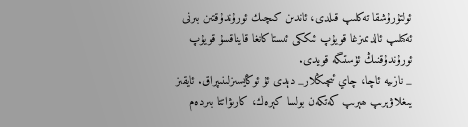ئولتۇرۇشقا تەكلىپ قىلدى، ئاندىن كىچىك ئورۇندۇقتىن بىرنى ئەكىلىپ ئالدىمىزغا قويۇپ ئىككى ئىستاكانغا قايناقسۇ قويۇپ ئورۇندۇقنىڭ ئۈستىگە قويدى.
_ نازىيە ئاچا، چاي ئىچىڭلار_ دېدى ئۇ ئوڭايسىزلىنىپراق. ئايقىز يىغلاۋېرىپ ھېرىپ كەتكەن بولسا كېرەك، كارىۋاتتا بىردەم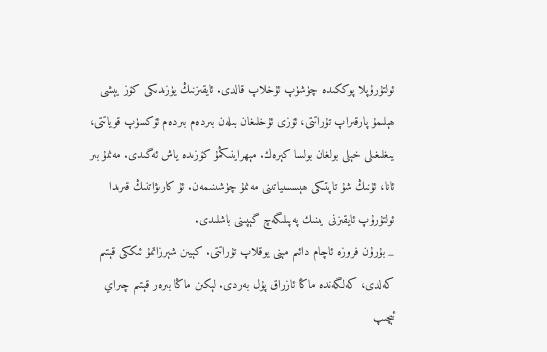ئولتۇرۇپلا پوككىدە چۈشۈپ ئۇخلاپ قالدى. ئايقىزنىڭ يۈزىدىكى كۆز يېشى ھېلىمۇ پارقىراپ تۇراتتى، ئۆزى ئۇخلىغان بىلەن بىردەم بىردەم ئۆكسۈپ قوياتتى، يىغلىغىلى خېلى بولغان بولسا كېرەك. مېھراينىڭمۇ كۆزىدە ياش ئەگىدى. مەنمۇ بىر ئانا، ئۇنىڭ شۇ تاپتىكى ھېسسىياتىنى مەنمۇ چۈشىنىمەن. ئۇ كارىۋاتنىڭ قىرىدا ئولتۇرۇپ ئايقىزنى يىنىك پەپىلىگەچ گېپىنى باشلىدى.
_ بۇرۇن فروزە ئاچام دائىم مېنى يوقلاپ تۇراتتى. كېيىن شېرزاتمۇ ئىككى قېتىم كەلدى، كەلگەندە ماڭا ئازراق پۇل بەردى. لېكىن ماڭا بىرەر قېتىم چىراي ئېچىپ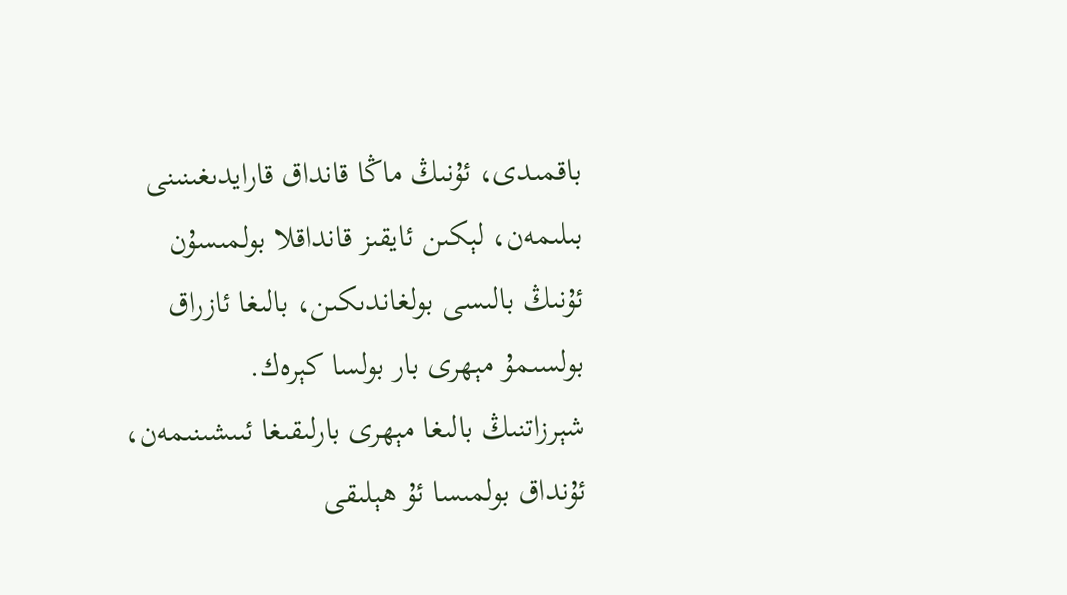باقمىدى، ئۇنىڭ ماڭا قانداق قارايدىغىنىنى بىلىمەن، لېكىن ئايقىز قانداقلا بولمىسۇن ئۇنىڭ بالىسى بولغاندىكىن، بالىغا ئازراق بولسىمۇ مېھرى بار بولسا كېرەك.
شېرزاتنىڭ بالىغا مېھرى بارلىقىغا ئىىشىنىمەن، ئۇنداق بولمىسا ئۇ ھېلىقى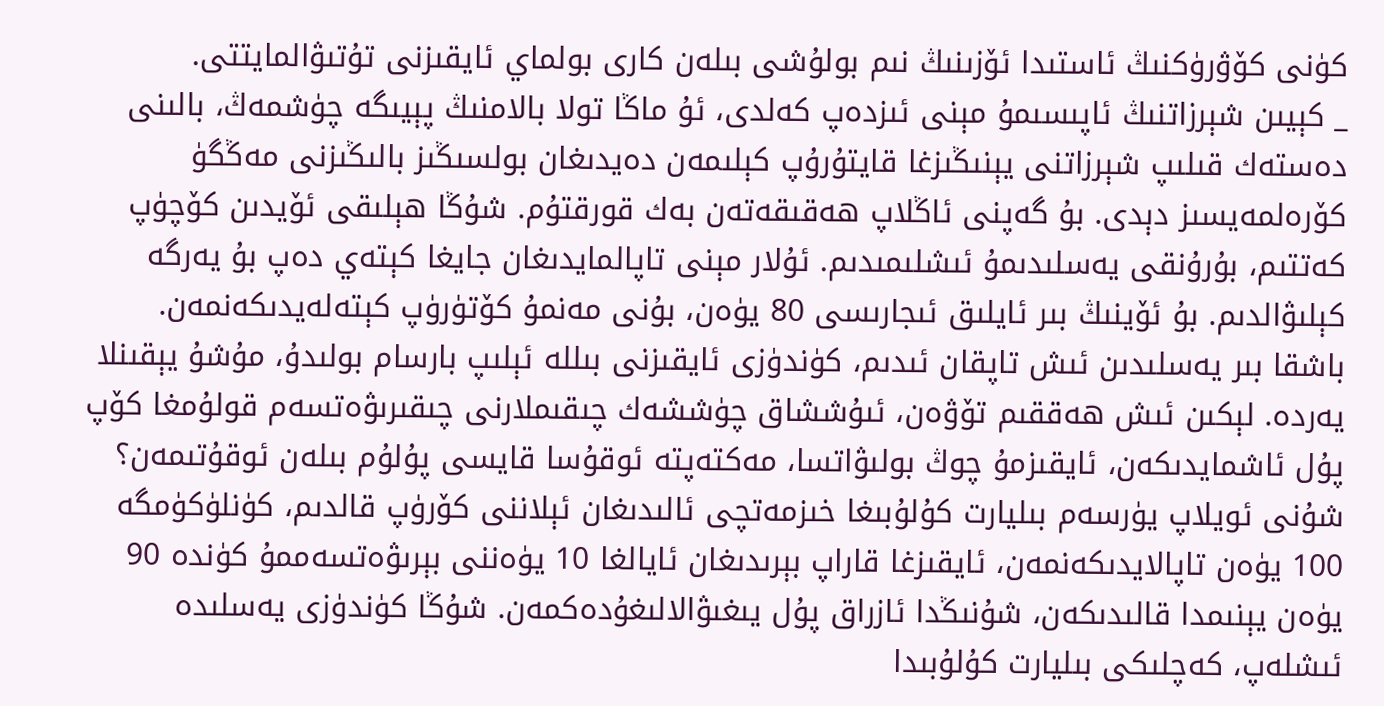كۈنى كۆۋرۈكنىڭ ئاستىدا ئۆزىنىڭ نىم بولۇشى بىلەن كارى بولماي ئايقىزنى تۇتىۋالمايتتى.
_ كېيىن شېرزاتنىڭ ئاپىسىمۇ مېنى ئىزدەپ كەلدى، ئۇ ماڭا تولا بالامنىڭ پېيىگە چۈشمەڭ، بالىنى دەستەك قىلىپ شېرزاتنى يېنىڭىزغا قايتۇرۇپ كېلىمەن دەيدىغان بولسىڭىز بالىڭىزنى مەڭگۈ كۆرەلمەيسىز دېدى. بۇ گەپنى ئاڭلاپ ھەقىقەتەن بەك قورقتۇم. شۇڭا ھېلىقى ئۆيدىن كۆچۈپ كەتتىم، بۇرۇنقى يەسلىدىمۇ ئىشلىمىدىم. ئۇلار مېنى تاپالمايدىغان جايغا كېتەي دەپ بۇ يەرگە كېلىۋالدىم. بۇ ئۆينىڭ بىر ئايلىق ئىجارىسى 80 يۈەن، بۇنى مەنمۇ كۆتۈرۈپ كېتەلەيدىكەنمەن. باشقا بىر يەسلىدىن ئىش تاپقان ئىدىم، كۈندۈزى ئايقىزنى بىللە ئېلىپ بارسام بولىدۇ، مۇشۇ يېقىنلا يەردە. لېكىن ئىش ھەققىم تۆۋەن، ئىۇششاق چۈششەك چىقىملارنى چىقىرىۋەتسەم قولۇمغا كۆپ پۇل ئاشمايدىكەن، ئايقىزمۇ چوڭ بولىۋاتسا، مەكتەپتە ئوقۇسا قايسى پۇلۇم بىلەن ئوقۇتىمەن؟ شۇنى ئويلاپ يۈرسەم بىليارت كۇلۇبىغا خىزمەتچى ئالىدىغان ئېلاننى كۆرۈپ قالدىم، كۈنلۈكۈمگە 100 يۈەن تاپالايدىكەنمەن، ئايقىزغا قاراپ بېرىدىغان ئايالغا 10 يۈەننى بېرىۋەتسەممۇ كۈندە 90 يۈەن يېنىمدا قالىدىكەن، شۇنىڭدا ئازراق پۇل يىغىۋالالىغۇدەكمەن. شۇڭا كۈندۈزى يەسلىدە ئىشلەپ، كەچلىكى بىليارت كۇلۇبىدا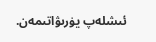ئىشلەپ يۈرىۋاتىمەن.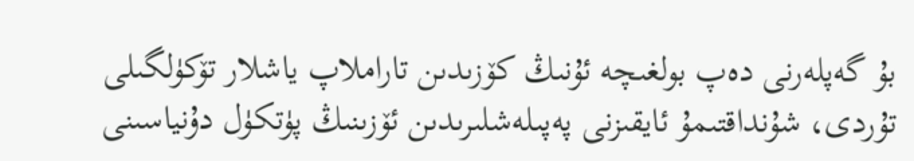بۇ گەپلەرنى دەپ بولغىچە ئۇنىڭ كۆزىدىن تاراملاپ ياشلار تۆكۈلگىلى تۇردى، شۇنداقتىمۇ ئايقىزنى پەپىلەشلىرىدىن ئۆزىنىڭ پۈتكۈل دۇنياسىنى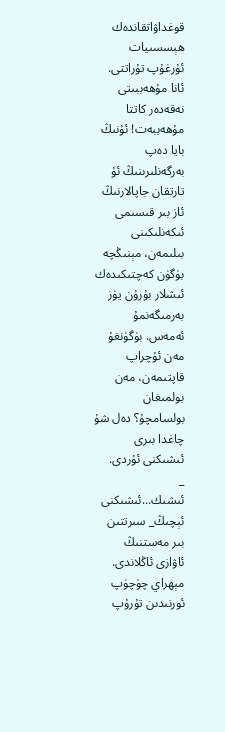قوغداۋاتقاندەك ھېسسىيات ئۇرغۇپ تۇراتتى.
ئانا مۇھەببىتى نەقەدەر كاتتا مۇھەببەت! ئۇنىڭ بايا دەپ بەرگەنلىرىنىڭ ئۇ تارتقان جاپالارنىڭ ئاز بىر قىسىمى ئىكەنلىكىنى بىلىمەن، مېنىڭچە بۈگۈن كەچتىكىدەك ئىشلار بۇرۇن يۈز بەرمىگەنمۇ ئەمەس. بۈگۈنغۇ مەن ئۇچراپ قاپتىمەن، مەن بولمىغان بولسامچۇ؟ دەل شۇ چاغدا بىرى ئىشىكنى ئۇردى.
_ ئىشىك...ئىشىكنى ئېچىڭ_ سىرتتىن بىر مەستنىڭ ئاۋازى ئاڭلاندى. مېھراي چۈچۈپ ئورنىدىن تۇرۇپ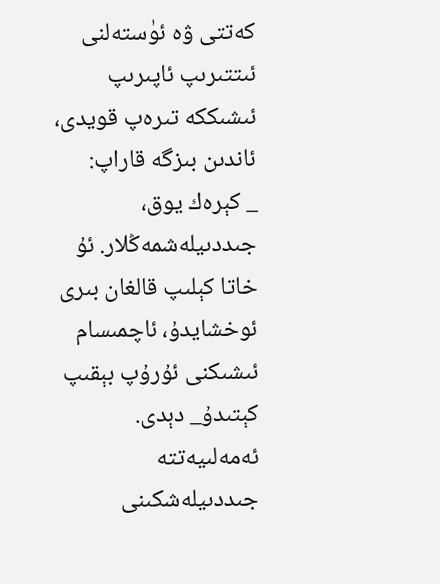كەتتى ۋە ئۈستەلنى ئىتتىرىپ ئاپىرىپ ئىشىككە تىرەپ قويدى، ئاندىن بىزگە قاراپ:
_ كېرەك يوق، جىددىيلەشمەڭلار. ئۇ خاتا كېلىپ قالغان بىرى ئوخشايدۇ، ئاچمىسام ئىشىكنى ئۇرۇپ بېقىپ كېتىدۇ_ دېدى.
ئەمەلىيەتتە جىددىيلەشكىنى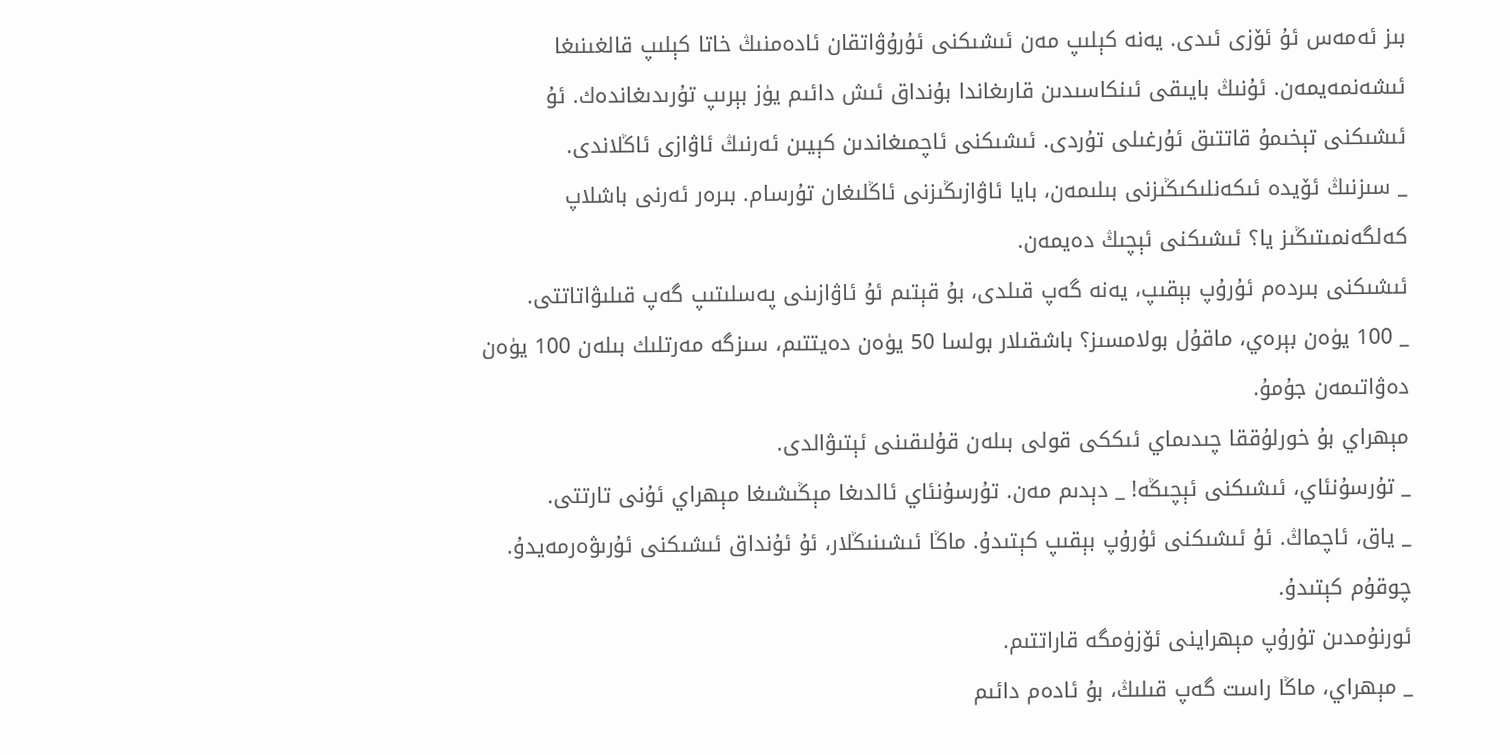بىز ئەمەس ئۇ ئۆزى ئىدى. يەنە كېلىپ مەن ئىشىكنى ئۇرۇۋاتقان ئادەمنىڭ خاتا كېلىپ قالغىنىغا ئىشەنمەيمەن. ئۇنىڭ بايىقى ئىنكاسىدىن قارىغاندا بۇنداق ئىش دائىم يۈز بېرىپ تۇرىدىغاندەك. ئۇ ئىشىكنى تېخىمۇ قاتتىق ئۇرغىلى تۇردى. ئىشىكنى ئاچمىغاندىن كېيىن ئەرنىڭ ئاۋازى ئاڭلاندى.
_ سىزنىڭ ئۆيدە ئىكەنلىكىڭىزنى بىلىمەن، بايا ئاۋازىڭىزنى ئاڭلىغان تۇرسام. بىرەر ئەرنى باشلاپ كەلگەنمىتىڭىز يا؟ ئىشىكنى ئېچىڭ دەيمەن.
ئىشىكنى بىردەم ئۇرۇپ بېقىپ، يەنە گەپ قىلدى، بۇ قېتىم ئۇ ئاۋازىنى پەسلىتىپ گەپ قىلىۋاتاتتى.
_ 100 يۈەن بېرەي، ماقۇل بولامسىز؟ باشقىلار بولسا 50 يۈەن دەيتتىم، سىزگە مەرتلىك بىلەن 100 يۈەن دەۋاتىمەن جۇمۇ.
مېھراي بۇ خورلۇققا چىدىماي ئىككى قولى بىلەن قۇلىقىنى ئېتىۋالدى.
_ تۇرسۇنئاي، ئىشىكنى ئېچىڭە! _ دېدىم مەن. تۇرسۇنئاي ئالدىغا مېڭىشىغا مېھراي ئۇنى تارتتى.
_ ياق، ئاچماڭ. ئۇ ئىشىكنى ئۇرۇپ بېقىپ كېتىدۇ. ماڭا ئىشىنىڭلار، ئۇ ئۇنداق ئىشىكنى ئۇرىۋەرمەيدۇ. چوقۇم كېتىدۇ.
ئورنۇمدىن تۇرۇپ مېھراينى ئۆزۈمگە قاراتتىم.
_ مېھراي، ماڭا راست گەپ قىلىڭ، بۇ ئادەم دائىم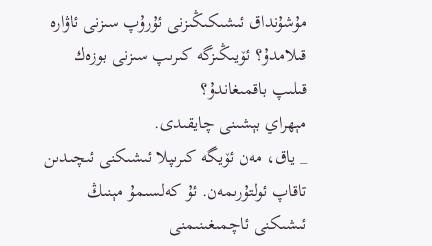مۇشۇنداق ئىشىكىڭىزنى ئۇرۇپ سىزنى ئاۋارە قىلامدۇ؟ ئۆيىڭىزگە كىرىپ سىزنى بوزەك قىلىپ باقمىغاندۇ؟
مېھراي بېشىنى چايقىدى.
_ ياق، مەن ئۆيگە كىرىپلا ئىشىكنى ئىچىدىن تاقاپ ئولتۇرىمەن. ئۇ كەلسىمۇ مېنىڭ ئىشىكنى ئاچمىغىنىمنى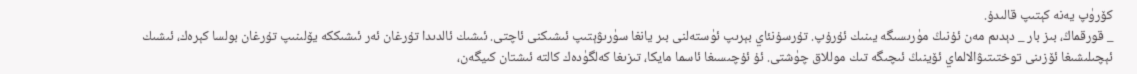كۆرۈپ يەنە كېتىپ قالىدۇ.
_ قورقماڭ، بىز بار _ دېدىم مەن ئۇنىڭ مۈرىسىگە يىنىك ئۇرۇپ. تۇرسۇنئاي بېرىپ ئۈستەلنى بىر يانغا سۈرىۋېتىپ ئىشىكنى ئاچتى. ئىشىك ئالدىدا تۇرغان ئەر ئىشىككە يۆلىنىپ تۇرغان بولسا كېرەك، ئىشىك ئېچىلىشىغا ئۆزىنى توختىتىۋالالماي ئۆينىڭ ئىچىگە تىك موللاق چۈشتى. ئۇ ئۇچىسىغا ئاسما مايكا، تىزىغا كەلگۈدەك كالتە ئىشتان كىيگەن،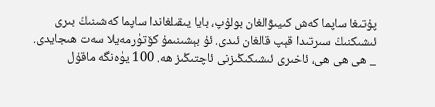پۇتىغا ساپما كەش كىيىۋالغان بولۇپ، بايا يىقىلغاندا ساپما كەشىنىڭ بىرى ئىشىكنىڭ سىرتىدا قېپ قالغان ئىدى. ئۇ بېشىنىمۇ كۆتۈرمەيلا سەت ھىجايدى.
_ ھى ھى ھى، ئاخىرى ئىشىكىڭىزنى ئاچتىڭىز ھە. 100 يۈەنگە ماقۇل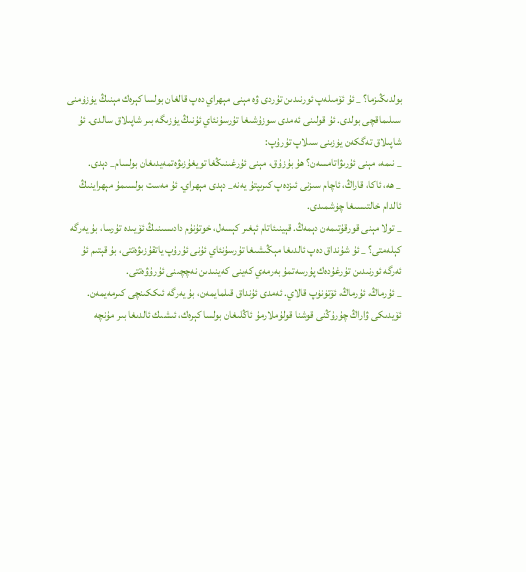بولدىڭىزما؟ _ ئۇ ئۆمىلەپ ئورنىدىن تۇردى ۋە مېنى مېھراي دەپ قالغان بولسا كېرەك مېنىڭ يۈزۈمنى سىلىماقچى بولدى. ئۇ قولىنى ئەمدى سوزۇشىغا تۇرسۇنئاي ئۇنىڭ يۈزىگە بىر شاپىلاق سالدى. ئۇ شاپىلاق تەگكەن يۈزىنى سىلاپ تۇرۇپ:
_ نىمە، مېنى ئۇرىۋاتامسەن؟ ھۇ بۇزۇق، مېنى ئۇرغىنىڭغا تويغۇزىۋەتمەيدىغان بولسام_ دېدى.
_ ھە، ئاكا، قاراڭ، ئاچام سىزنى ئىزدەپ كىرىپتۇ يەنە_ دېدى مېھراي. ئۇ مەست بولسىمۇ مېھراينىڭ ئالدام خالتىسىغا چۈشمىدى.
_ تولا مېنى قورقۇتىمەن دېمەڭ. قېينىئاتام ئېغىر كېسەل، خوتۇنۇم دادىسىنىڭ ئۆيىدە تۇرسا، بۇ يەرگە كېلەمتى؟ _ ئۇ شۇنداق دەپ ئالدىغا مېڭىشىغا تۇرسۇنئاي ئۇنى ئۇرۇپ ياتقۇزىۋەتتى، بۇ قېتىم ئۇ ئەرگە ئورنىدىن تۇرغۇدەك پۇرسەتمۇ بەرمەي كەينى كەينىدىن نەچچىنى ئۇرۇۋەتتى.
_ ئۇرماڭ، ئۇرماڭ، ئۆتۈنۈپ قالاي. ئەمدى ئۇنداق قىلمايمەن، بۇ يەرگە ئىككىنچى كىرمەيمەن.
ئۆيدىكى ۋاراڭ چۇرۇڭنى قوشنا قولۇملارمۇ ئاڭلىغان بولسا كېرەك، ئىشىك ئالدىغا بىر مۇنچە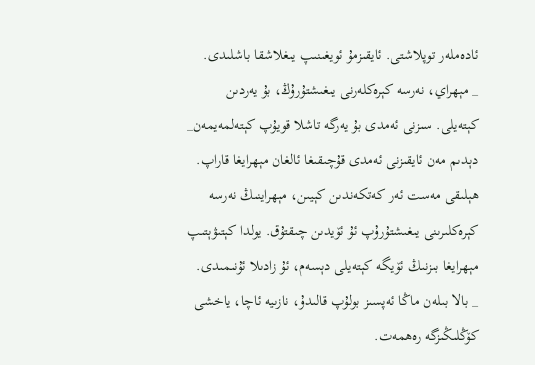ئادەملەر توپلاشتى. ئايقىزمۇ ئويغىنىپ يىغلاشقا باشلىدى.
_ مېھراي، نەرسە كېرەكلەرنى يىغىشتۇرۇڭ، بۇ يەردىن كېتەيلى. سىزنى ئەمدى بۇ يەرگە تاشلا قويۇپ كېتەلمەيمەن_ دېدىم مەن ئايقىزنى ئەمدى قۇچىقىغا ئالغان مېھرايغا قاراپ.
ھېلىقى مەست ئەر كەتكەندىن كېيىن، مېھراينىڭ نەرسە كېرەكلىرىنى يىغىشتۇرۇپ ئۇ ئۆيدىن چىقتۇق. يولدا كېتىۋېتىپ مېھرايغا بىزنىڭ ئۆيگە كېتەيلى دېسەم، ئۇ زادىلا ئۇنىمىدى.
_ بالا بىلەن ماڭا ئەپسىز بولۇپ قالىدۇ، نازىيە ئاچا، ياخشى كۆڭلىڭىزگە رەھمەت.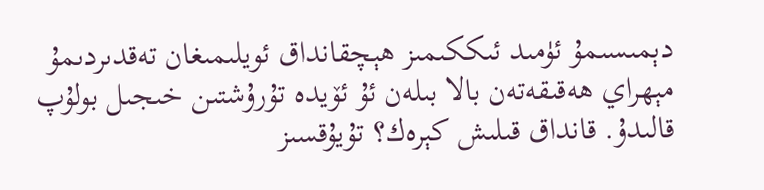دېمىسىمۇ ئۈمىد ئىككىمىز ھېچقانداق ئويلىمىغان تەقدىردىمۇ مېھراي ھەقىقەتەن بالا بىلەن ئۇ ئۆيدە تۇرۇشتىن خىجىل بولۇپ قالىدۇ. قانداق قىلىش كېرەك؟ تۇيۇقسىز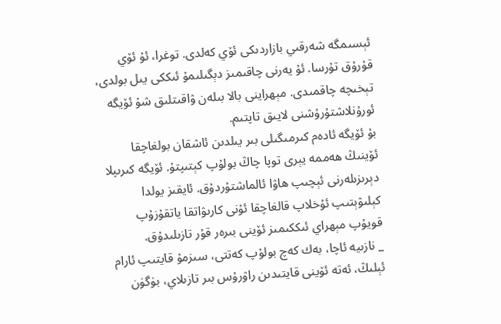ئېسىمگە شەرقىي بازاردىكى ئۆي كەلدى. توغرا، ئۇ ئۆي قۇرۇق تۇرسا. ئۇ يەرنى چاقىمىز دېگىلىمۇ ئىككى يىل بولدى، تېخىچە چاقمىدى. مېھراينى بالا بىلەن ۋاقىتلىق شۇ ئۆيگە ئورۇنلاشتۇرۇشنى لايىق تاپتىم.
بۇ ئۆيگە ئادەم كىرمىگىلى بىر يىلدىن ئاشقان بولغاچقا ئۆينىڭ ھەممە يېرى توپا چاڭ بولۇپ كېتىپتۇ. ئۆيگە كىرىپلا دېرىزىلەرنى ئېچىپ ھاۋا ئالماشتۇردۇق. ئايقىز يولدا كېلىۋېتىپ ئۇخلاپ قالغاچقا ئۇنى كارىۋاتقا ياتقۇزۇپ قويۇپ مېھراي ئىككىمىز ئۆينى بىرەر قۇر تازىلىدۇق.
_ نازىيە ئاچا، بەك كەچ بولۇپ كەتتى، سىزمۇ قايتىپ ئارام ئېلىڭ، ئەتە ئۆينى قايتىدىن راۋرۇس بىر تازىلاي، بۈگۈن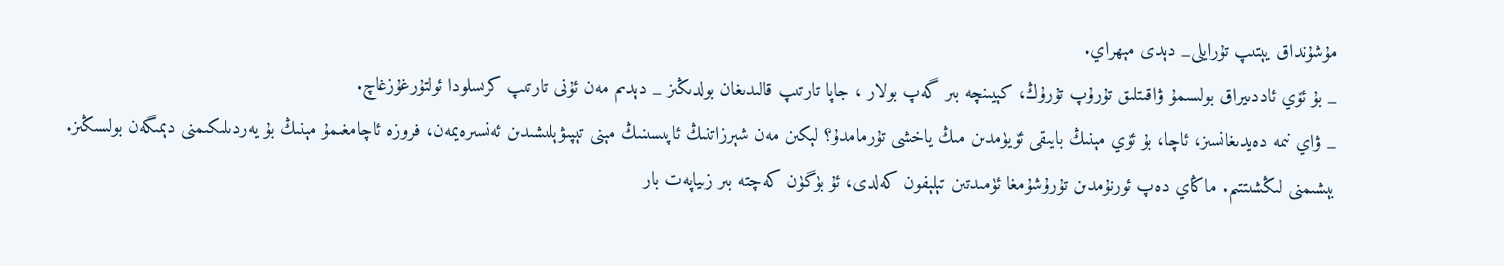مۇشۇنداق يېتىپ تۇرايلى_ دېدى مېھراي.
_ بۇ ئۆي ئاددىيراق بولسىمۇ ۋاقىتلىق تۇرۇپ تۇرۇڭ، كېيىنچە بىر گەپ بولار ، جاپا تارتىپ قالىدىغان بولدىڭىز _ دېدىم مەن ئۇنى تارتىپ كرىسلودا ئولتۇرغۇزغاچ.
_ ۋاي نىمە دەيدىغانسىز، ئاچا، بۇ ئۆي مېنىڭ بايىقى ئۆيۈمدىن مىڭ ياخشى تۇرمامدۇ؟ لېكىن مەن شېرزاتنىڭ ئاپىسىنىڭ مېنى تېپىۋېلىشىدىن ئەنسىرەيمەن، فروزە ئاچامغىمۇ مېنىڭ بۇ يەردىلىكىمنى دېمىگەن بولسىڭىز.
بېشىمنى لىڭشىتتىم. ماڭاي دەپ ئورنۇمدىن تۇرۇشۇمغا ئۈمىدتىن تېلېفون كەلدى، ئۇ بۈگۈن كەچتە بىر زىياپەت بار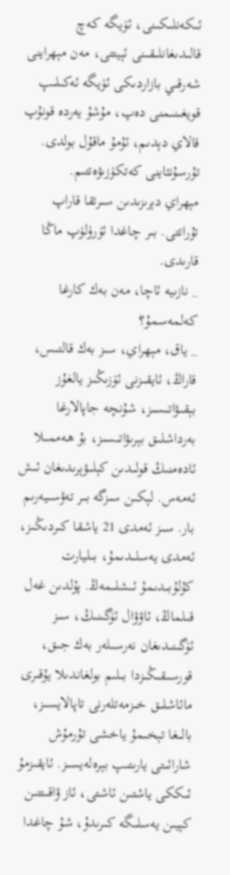ئىكەنلىكىنى، ئۆيگە كەچ قالىدىغانلىقىنى ئېيتتى، مەن مېھراينى شەرقىي بازاردىكى ئۆيگە ئەكىلىپ قويغىنىمنى دەپ، مۇشۇ يەردە قونۇپ قالاي دېدىم، ئۇمۇ ماقۇل بولدى. تۇرسۇنئاينى كەتكۈزىۋەتتىم.
مېھراي دېرىزىدىن سىرتقا قاراپ تۇراتتى. بىر چاغدا ئۆرۈلۈپ ماڭا قارىدى.
_ نازىيە ئاچا، مەن بەك كارغا كەلمەسمۇ؟
_ ياق، مېھراي، سىز بەك قالتىس، قاراڭ، ئايقىزنى ئۆزىڭىز يالغۇز بېقىۋاتىسىز، شۇنچە جاپالارغا بەرداشلىق بېرىۋاتىسىز، بۇ ھەممىلا ئادەمنىڭ قولىدىن كېلىۋېرىدىغان ئىش ئەمەس. لېكىن سىزگە بىر تەۋسىيەرىم بار. سىز ئەمدى 21 ياشقا كىردىڭىز، ئەمدى يەسلىدىمۇ، بىليارت كۇلۇبىدىمۇ ئىشلىمەڭ. پۇلدىن غەل قىلماڭ، ئاۋۋال ئۆگىنىڭ، سىز ئۆگىنىدىغان نەرسىلەر بەك جىق، قورسىقىڭىزدا بىلىم بولغاندىلا يۇقىرى مائاشلىق خىزمەتلەرنى تاپالايسىز، بالىغا تېخىمۇ ياخشى تۇرمۇش شارائىتى يارىتىپ بېرەلەيسىز. ئايقىزمۇ ئىككى ياشتىن ئاشتى، ئاز ۋاقىتتىن كېيىن يەسلىگە كىرىدۇ، شۇ چاغدا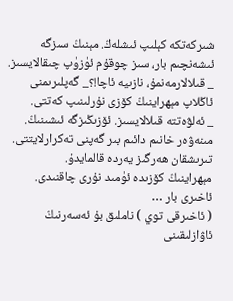شىركەتكە كېلىپ ئىشلەڭ. مېنىڭ سىزگە ئىشەنچىم بار، سىز چوقۇم ئۈزۈپ چىقالايسىز.
_ قىلالارمەنمۇ، نازىيە ئاچا!؟_ گەپلىرىمنى ئاڭلاپ مېھراينىڭ كۆزى نۇرلىنىپ كەتتى.
_ ئەلۋەتتە قىلالايسىز. ئۆزىڭىزگە ئىشىنىڭ. مىنەۋەر خانىم دائىم بىر گەپنى تەكرارلايتتى. تىرىشقان ھەرگىز يەردە قالمايدۇ.
مېھراينىڭ كۆزىدە ئۈمىد نۇرى چاقنىدى.
ئاخىرى بار …
( ئاخىرقى توي ) ناملىق بۇ ئەسەرنىڭ ئاۋازلىقىنى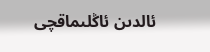ئالدىن ئاڭلىماقچى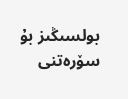بولسىڭىز بۇ سۆرەتنى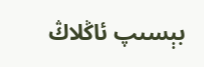بېسىپ ئاڭلاڭ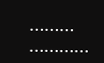………
…………